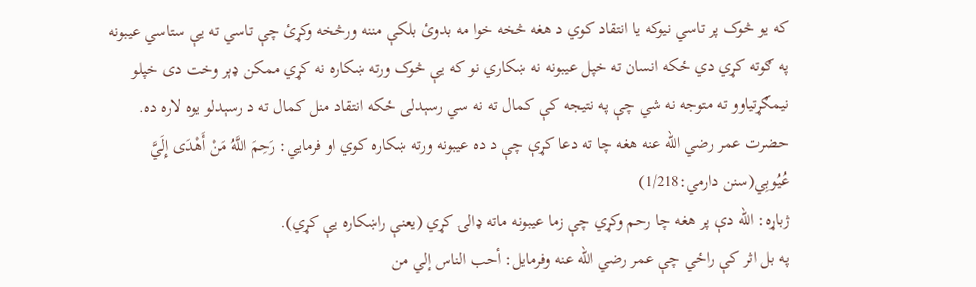که يو څوک پر تاسي نيوکه يا انتقاد کوي د هغه څخه خوا مه بدوئ بلکې مننه ورڅخه وکړئ چې تاسي ته يې ستاسي عيبونه په ګوته کړي دي ځکه انسان ته خپل عيبونه نه ښکاري نو که يې څوک ورته ښکاره نه کړي ممکن ډېر وخت دی خپلو نيمګړتياوو ته متوجه نه شي چې په نتيجه کې کمال ته نه سي رسېدلی ځکه انتقاد منل کمال ته د رسېدلو يوه لاره ده.
حضرت عمر رضي الله عنه هغه چا ته دعا کړې چې د ده عيبونه ورته ښکاره کوي او فرمايي: رَحِمَ اللَّهُ مَنْ أَهْدَى إِلَيَّ عُيُوبِي(سنن دارمي:1/218)
ژباړه: الله دې پر هغه چا رحم وکړي چې زما عيبونه ماته ډالۍ کړي (يعنې راښکاره يې کړي).
په بل اثر کې راځي چې عمر رضي الله عنه وفرمايل: أحب الناس إلي من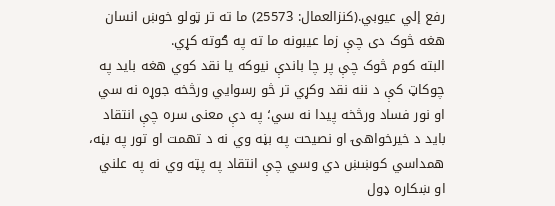رفع إلي عيوبي.(کنزالعمال: 25573) ما ته تر ټولو خوښ انسان هغه څوک دی چې زما عيبونه ما ته په ګوته کړي.
البته کوم څوک چې پر چا باندې نيوکه يا نقد کوي هغه بايد په چوکاټ کې د ننه نقد وکړي تر څو رسوايي ورڅخه جوړه نه سي او نور فساد ورڅخه پيدا نه سي؛ په دې معنی سره چې انتقاد بايد د خيرخواهۍ او نصيحت په بڼه وي نه د تهمت او تور په بڼه، همداسي کوښښ دي وسي چې انتقاد په پټه وي نه په علني او ښکاره ډول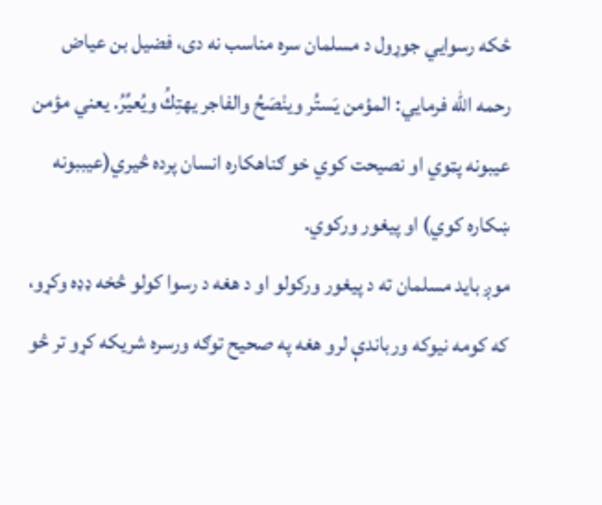ځکه رسوايي جوړول د مسلمان سره مناسب نه دی، فضيل بن عياض رحمه الله فرمايي: المؤمن يَستُر وينْصَحُ والفاجر يهتِكُ ويُعيِّرُ. يعني مؤمن عيبونه پټوي او نصيحت کوي خو ګناهکاره انسان پرده څيري(عيببونه ښکاره کوي) او پيغور ورکوي.
موږ بايد مسلمان ته د پيغور ورکولو او د هغه د رسوا کولو څخه ډډه وکړو، که کومه نيوکه ورباندې لرو هغه په صحيح توګه ورسره شريکه کړو تر څو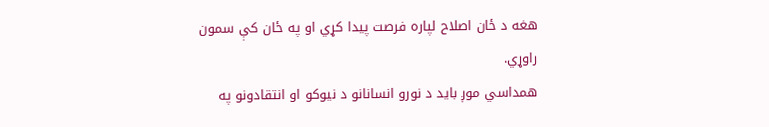هغه د ځان اصلاح لپاره فرصت پيدا کړي او په ځان کې سمون راوړي.
همداسي موږ بايد د نورو انسانانو د نيوکو او انتقادونو په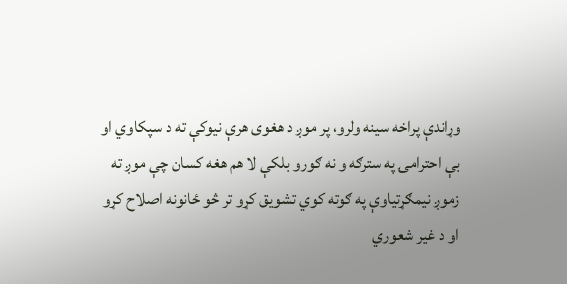وړاندې پراخه سينه ولرو، پر موږ د هغوی هرې نيوکې ته د سپکاوي او بې احترامۍ په سترګه و نه ګورو بلکې لا هم هغه کسان چې موږ ته زموږ نيمګړتياوې په ګوته کوي تشويق کړو تر څو ځانونه اصلاح کړو او د غير شعوري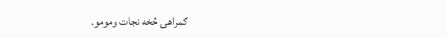ګمراهۍ څخه نجات ومومو.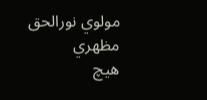مولوي نورالحق مظهري
هیچ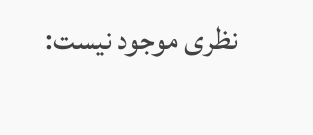نظری موجود نیست: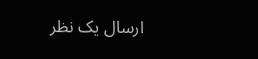ارسال یک نظر